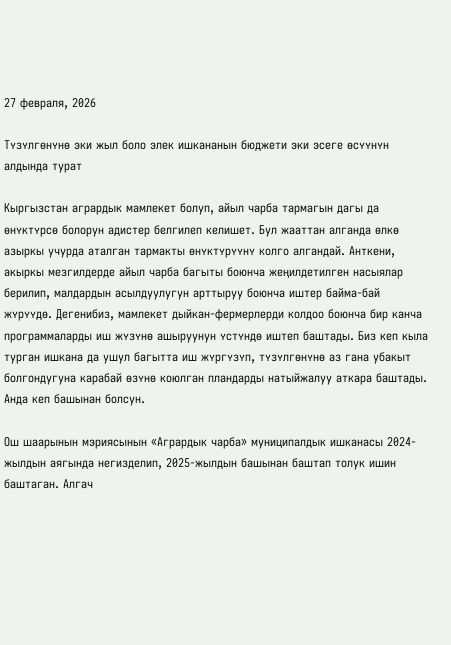27 февраля, 2026

Тʏзʏлгɵнʏнɵ эки жыл боло элек ишкананын бюджети эки эсеге ɵсʏʏнʏн алдында турат

Кыргызстан агрардык мамлекет болуп, айыл чарба тармагын дагы да ɵнʏктʏрсɵ болорун адистер белгилеп келишет. Бул жааттан алганда ɵлкɵ азыркы учурда аталган тармакты ɵнʏктʏрʏʏнʏ колго алгандай. Анткени, акыркы мезгилдерде айыл чарба багыты боюнча жеңилдетилген насыялар берилип, малдардын асылдуулугун арттыруу боюнча иштер байма-бай жʏрʏʏдɵ. Дегенибиз, мамлекет дыйкан-фермерлерди колдоо боюнча бир канча программаларды иш жʏзʏнɵ ашыруунун ʏстʏндɵ иштеп баштады. Биз кеп кыла турган ишкана да ушул багытта иш жʏргʏзʏп, тʏзʏлгɵнʏнɵ аз гана убакыт болгондугуна карабай ɵзʏнɵ коюлган пландарды натыйжалуу аткара баштады. Анда кеп башынан болсун.

Ош шаарынын мэриясынын «Агрардык чарба» муниципалдык ишканасы 2024-жылдын аягында негизделип, 2025-жылдын башынан баштап толук ишин баштаган. Алгач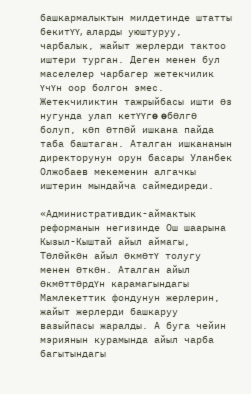башкармалыктын милдетинде штатты бекитʏʏ, аларды уюштуруу, чарбалык, жайыт жерлерди тактоо иштери турган. Деген менен бул маселелер чарбагер жетекчилик ʏчʏн оор болгон эмес. Жетекчиликтин тажрыйбасы ишти ɵз нугунда улап кетʏʏгɵ ɵбɵлгɵ болуп, кɵп ɵтпɵй ишкана пайда таба баштаган. Аталган ишкананын директорунун орун басары Уланбек Олжобаев мекеменин алгачкы иштерин мындайча саймедиреди.

«Административдик-аймактык реформанын негизинде Ош шаарына Кызыл-Кыштай айыл аймагы, Тɵлɵйкɵн айыл ɵкмɵтʏ толугу менен ɵткɵн. Аталган айыл ɵкмɵттɵрдʏн карамагындагы Мамлекеттик фондунун жерлерин, жайыт жерлерди башкаруу вазыйпасы жаралды. А буга чейин мэриянын курамында айыл чарба багытындагы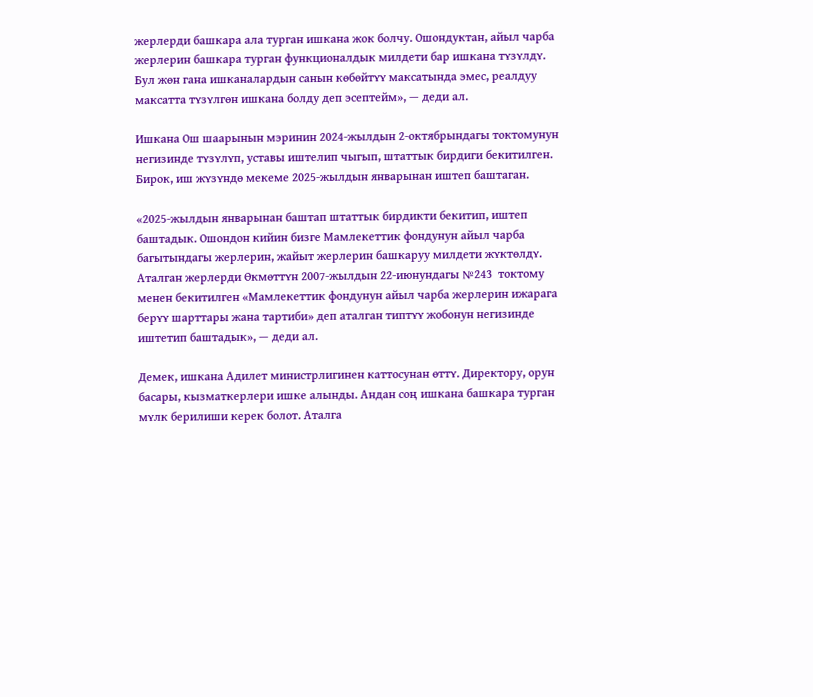жерлерди башкара ала турган ишкана жок болчу. Ошондуктан, айыл чарба жерлерин башкара турган функционалдык милдети бар ишкана тʏзʏлдʏ. Бул жɵн гана ишканалардын санын кɵбɵйтʏʏ максатында эмес, реалдуу максатта тʏзʏлгɵн ишкана болду деп эсептейм», — деди ал.

Ишкана Ош шаарынын мэринин 2024-жылдын 2-октябрындагы токтомунун  негизинде тʏзʏлʏп, уставы иштелип чыгып, штаттык бирдиги бекитилген. Бирок, иш жʏзʏндɵ мекеме 2025-жылдын январынан иштеп баштаган.

«2025-жылдын январынан баштап штаттык бирдикти бекитип, иштеп баштадык. Ошондон кийин бизге Мамлекеттик фондунун айыл чарба багытындагы жерлерин, жайыт жерлерин башкаруу милдети жʏктɵлдʏ. Аталган жерлерди Ɵкмɵттʏн 2007-жылдын 22-июнундагы №243  токтому менен бекитилген «Мамлекеттик фондунун айыл чарба жерлерин ижарага берʏʏ шарттары жана тартиби» деп аталган типтʏʏ жобонун негизинде иштетип баштадык», — деди ал.

Демек, ишкана Адилет министрлигинен каттосунан ɵттʏ. Директору, орун басары, кызматкерлери ишке алынды. Андан соң ишкана башкара турган мʏлк берилиши керек болот. Аталга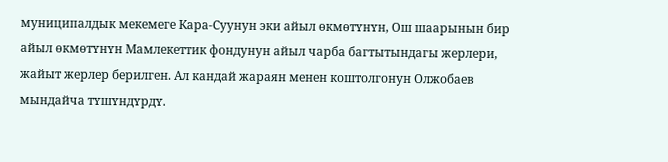муниципалдык мекемеге Кара-Суунун эки айыл ɵкмɵтʏнʏн, Ош шаарынын бир айыл ɵкмɵтʏнʏн Мамлекеттик фондунун айыл чарба багтытындагы жерлери, жайыт жерлер берилген. Ал кандай жараян менен коштолгонун Олжобаев мындайча тʏшʏндʏрдʏ.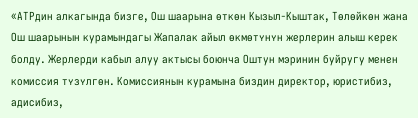«АТРдин алкагында бизге, Ош шаарына ɵткɵн Кызыл-Кыштак, Тɵлɵйкɵн жана Ош шаарынын курамындагы Жапалак айыл ɵкмɵтʏнʏн жерлерин алыш керек болду. Жерлерди кабыл алуу актысы боюнча Оштун мэринин буйругу менен комиссия тʏзʏлгɵн. Комиссиянын курамына биздин директор, юристибиз, адисибиз,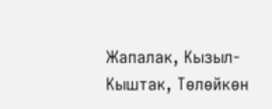Жапалак, Кызыл-Кыштак, Тɵлɵйкɵн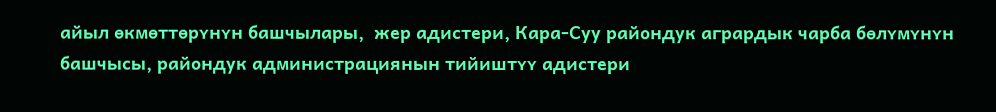айыл ɵкмɵттɵрʏнʏн башчылары,  жер адистери, Кара-Суу райондук агрардык чарба бɵлʏмʏнʏн  башчысы, райондук администрациянын тийиштʏʏ адистери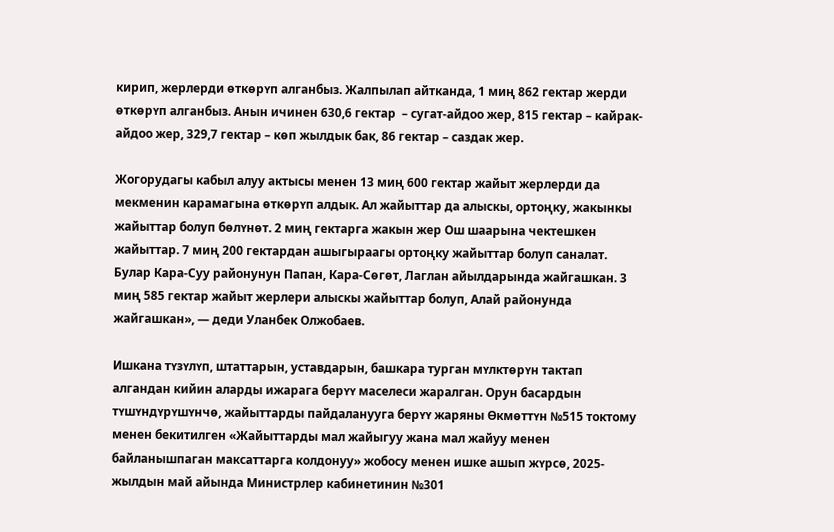кирип, жерлерди ɵткɵрʏп алганбыз. Жалпылап айтканда, 1 миң 862 гектар жерди ɵткɵрʏп алганбыз. Анын ичинен 630,6 гектар  – сугат-айдоо жер, 815 гектар – кайрак-айдоо жер, 329,7 гектар – кɵп жылдык бак, 86 гектар – саздак жер.

Жогорудагы кабыл алуу актысы менен 13 миң 600 гектар жайыт жерлерди да мекменин карамагына ɵткɵрʏп алдык. Ал жайыттар да алыскы, ортоңку, жакынкы жайыттар болуп бɵлʏнɵт. 2 миң гектарга жакын жер Ош шаарына чектешкен жайыттар. 7 миң 200 гектардан ашыгыраагы ортоңку жайыттар болуп саналат. Булар Кара-Суу районунун Папан, Кара-Сɵгɵт, Лаглан айылдарында жайгашкан. 3 миң 585 гектар жайыт жерлери алыскы жайыттар болуп, Алай районунда жайгашкан», — деди Уланбек Олжобаев.

Ишкана тʏзʏлʏп, штаттарын, уставдарын, башкара турган мʏлктɵрʏн тактап алгандан кийин аларды ижарага берʏʏ маселеси жаралган. Орун басардын тʏшʏндʏрʏшʏнчɵ, жайыттарды пайдаланууга берʏʏ жаряны Ɵкмɵттʏн №515 токтому менен бекитилген «Жайыттарды мал жайыгуу жана мал жайуу менен байланышпаган максаттарга колдонуу» жобосу менен ишке ашып жʏрсɵ, 2025-жылдын май айында Министрлер кабинетинин №301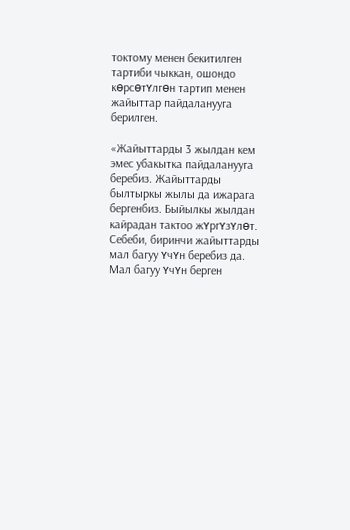токтому менен бекитилген тартиби чыккан, ошондо кɵрсɵтʏлгɵн тартип менен жайыттар пайдаланууга берилген.

«Жайыттарды 3 жылдан кем эмес убакытка пайдаланууга беребиз. Жайыттарды былтыркы жылы да ижарага бергенбиз. Быйылкы жылдан кайрадан тактоо жʏргʏзʏлɵт. Себеби, биринчи жайыттарды мал багуу ʏчʏн беребиз да. Мал багуу ʏчʏн берген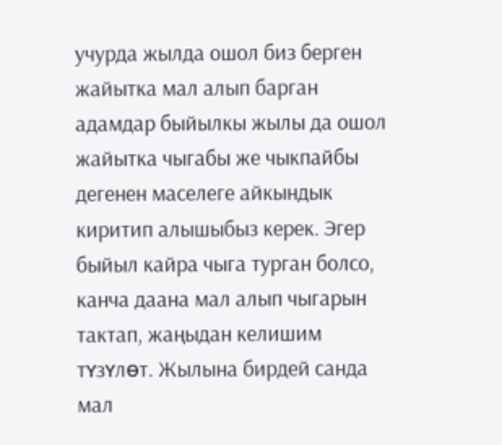учурда жылда ошол биз берген жайытка мал алып барган адамдар быйылкы жылы да ошол жайытка чыгабы же чыкпайбы дегенен маселеге айкындык киритип алышыбыз керек. Эгер быйыл кайра чыга турган болсо, канча даана мал алып чыгарын тактап, жаңыдан келишим тʏзʏлɵт. Жылына бирдей санда мал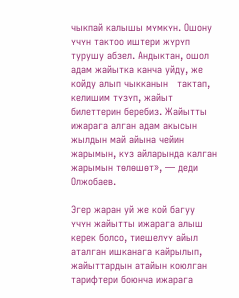чыкпай калышы мʏмкʏн. Ошону ʏчʏн тактоо иштери жʏрʏп турушу абзел. Андыктан, ошол адам жайытка канча уйду, же койду алып чыкканын   тактап, келишим тʏзʏп, жайыт билеттерин беребиз. Жайытты ижарага алган адам акысын жылдын май айына чейин жарымын, кʏз айларында калган жарымын тɵлɵшɵт», — деди Олжобаев.

Эгер жаран уй же кой багуу ʏчʏн жайытты ижарага алыш керек болсо, тиешелʏʏ айыл аталган ишканага кайрылып, жайыттардын атайын коюлган тарифтери боюнча ижарага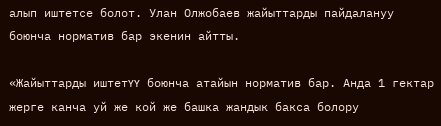алып иштетсе болот. Улан Олжобаев жайыттарды пайдалануу боюнча норматив бар экенин айтты.

«Жайыттарды иштетʏʏ боюнча атайын норматив бар. Анда 1 гектар жерге канча уй же кой же башка жандык бакса болору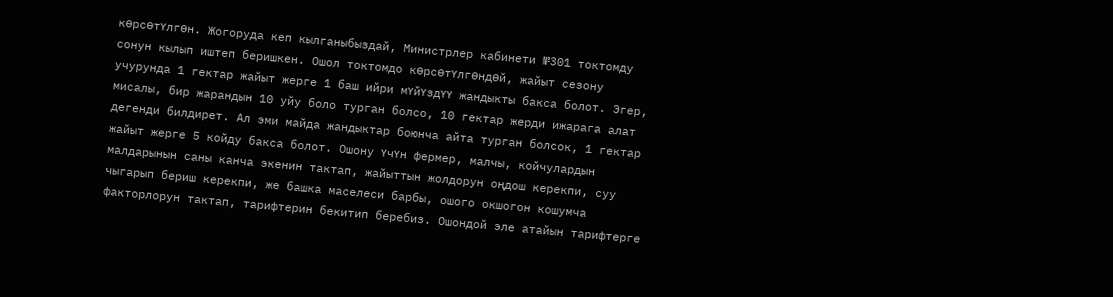кɵрсɵтʏлгɵн. Жогоруда кеп кылганыбыздай, Министрлер кабинети №301 токтомду сонун кылып иштеп беришкен. Ошол токтомдо кɵрсɵтʏлгɵндɵй, жайыт сезону учурунда 1 гектар жайыт жерге 1 баш ийри мʏйʏздʏʏ жандыкты бакса болот. Эгер, мисалы, бир жарандын 10 уйу боло турган болсо, 10 гектар жерди ижарага алат дегенди билдирет. Ал эми майда жандыктар боюнча айта турган болсок, 1 гектар жайыт жерге 5 койду бакса болот. Ошону ʏчʏн фермер, малчы, койчулардын малдарынын саны канча экенин тактап, жайыттын жолдорун оңдош керекпи, суу чыгарып бериш керекпи, же башка маселеси барбы, ошого окшогон кошумча факторлорун тактап, тарифтерин бекитип беребиз. Ошондой эле атайын тарифтерге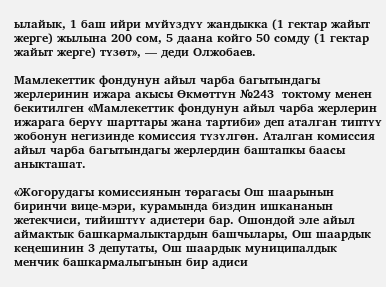ылайык, 1 баш ийри мʏйʏздʏʏ жандыкка (1 гектар жайыт жерге) жылына 200 сом, 5 даана койго 50 сомду (1 гектар жайыт жерге) тʏзɵт», — деди Олжобаев.

Мамлекеттик фондунун айыл чарба багытындагы жерлеринин ижара акысы Ɵкмɵттʏн №243  токтому менен бекитилген «Мамлекеттик фондунун айыл чарба жерлерин ижарага берʏʏ шарттары жана тартиби» деп аталган типтʏʏ жобонун негизинде комиссия тʏзʏлгɵн. Аталган комиссия айыл чарба багытындагы жерлердин баштапкы баасы аныкташат.

«Жогорудагы комиссиянын тɵрагасы Ош шаарынын биринчи вице-мэри, курамында биздин ишкананын жетекчиси, тийиштʏʏ адистери бар. Ошондой эле айыл аймактык башкармалыктардын башчылары, Ош шаардык кеңешинин 3 депутаты, Ош шаардык муниципалдык менчик башкармалыгынын бир адиси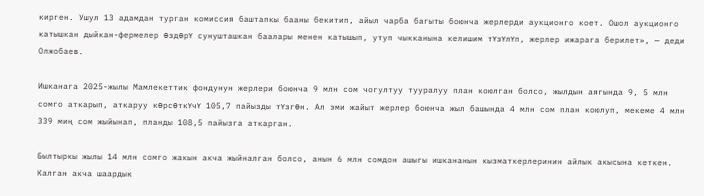кирген. Ушул 13 адамдан турган комиссия баштапкы бааны бекитип, айыл чарба багыты боюнча жерлерди аукционго коет. Ошол аукционго катышкан дыйкан-фермелер ɵздɵрʏ сунушташкан баалары менен катышып, утуп чыкканына келишим тʏзʏлʏп, жерлер ижарага берилет», — деди Олжобаев.

Ишканага 2025-жылы Мамлекеттик фондунун жерлери боюнча 9 млн сом чогултуу тууралуу план коюлган болсо, жылдын аягында 9, 5 млн сомго аткарып, аткаруу кɵрсɵткʏчʏ 105,7 пайызды тʏзгɵн. Ал эми жайыт жерлер боюнча жыл башында 4 млн сом план коюлуп, мекеме 4 млн 339 миң сом жыйынап, планды 108,5 пайызга аткарган.

Былтыркы жылы 14 млн сомго жакын акча жыйналган болсо, анын 6 млн сомдон ашыгы ишкананын кызматкерлеринин айлык акысына кеткен. Калган акча шаардык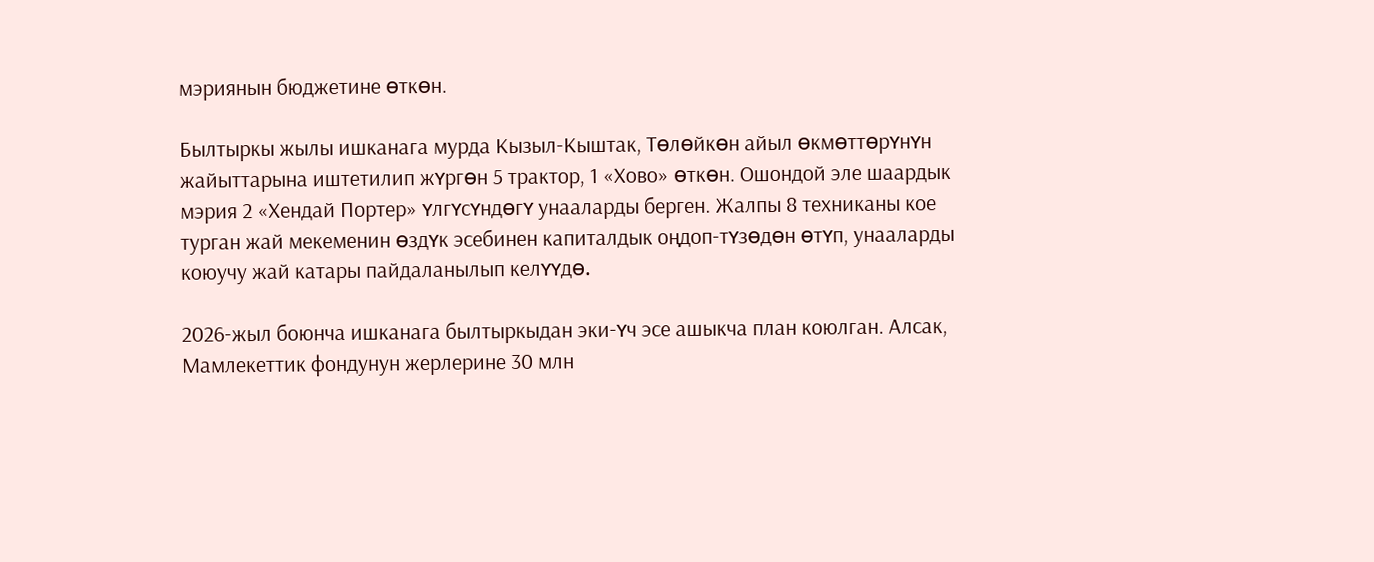мэриянын бюджетине ɵткɵн.

Былтыркы жылы ишканага мурда Кызыл-Кыштак, Тɵлɵйкɵн айыл ɵкмɵттɵрʏнʏн жайыттарына иштетилип жʏргɵн 5 трактор, 1 «Хово» ɵткɵн. Ошондой эле шаардык мэрия 2 «Хендай Портер» ʏлгʏсʏндɵгʏ унааларды берген. Жалпы 8 техниканы кое турган жай мекеменин ɵздʏк эсебинен капиталдык оңдоп-тʏзɵдɵн ɵтʏп, унааларды коюучу жай катары пайдаланылып келʏʏдɵ.

2026-жыл боюнча ишканага былтыркыдан эки-ʏч эсе ашыкча план коюлган. Алсак, Мамлекеттик фондунун жерлерине 30 млн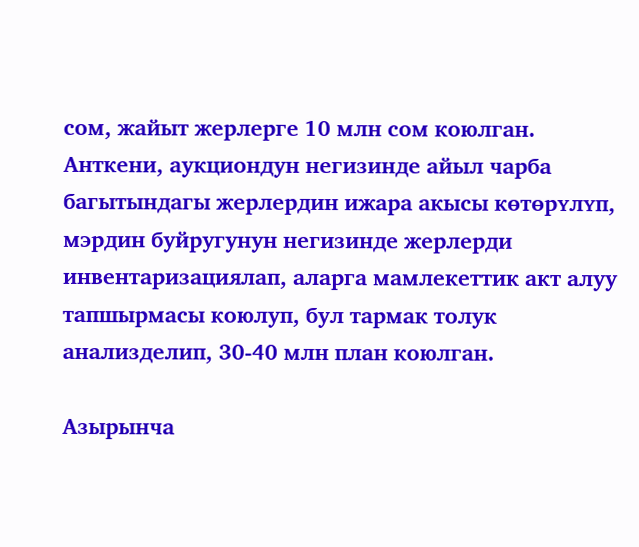сом, жайыт жерлерге 10 млн сом коюлган. Анткени, аукциондун негизинде айыл чарба багытындагы жерлердин ижара акысы кɵтɵрʏлʏп, мэрдин буйругунун негизинде жерлерди инвентаризациялап, аларга мамлекеттик акт алуу тапшырмасы коюлуп, бул тармак толук анализделип, 30-40 млн план коюлган.

Азырынча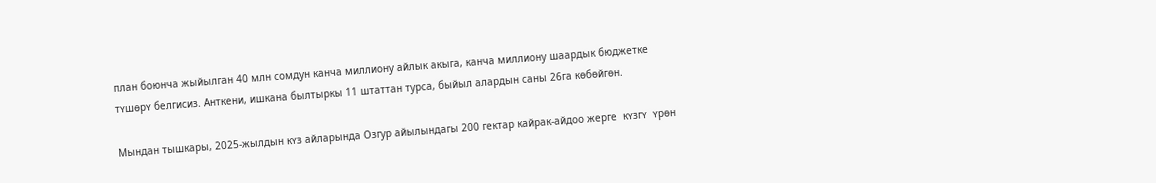план боюнча жыйылган 40 млн сомдун канча миллиону айлык акыга, канча миллиону шаардык бюджетке тʏшɵрʏ белгисиз. Анткени, ишкана былтыркы 11 штаттан турса, быйыл алардын саны 26га кɵбɵйгɵн.

Мындан тышкары, 2025-жылдын кʏз айларында Озгур айылындагы 200 гектар кайрак-айдоо жерге  кʏзгʏ ʏрɵн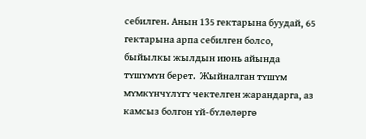себилген. Анын 135 гектарына буудай, 65 гектарына арпа себилген болсо, быйылкы жылдын июнь айында тʏшʏмʏн берет.  Жыйналган тʏшʏм мʏмкʏнчʏлʏгʏ чектелген жарандарга, аз камсыз болгон ʏй-бʏлɵлɵргɵ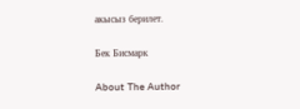акысыз берилет.

Бек Бисмарк

About The Author